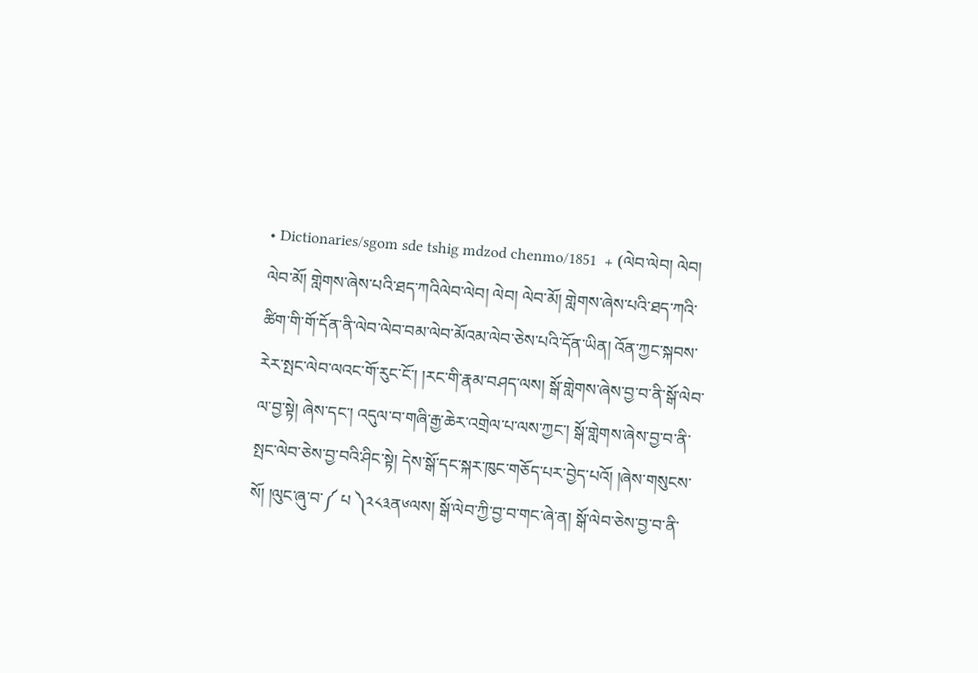• Dictionaries/sgom sde tshig mdzod chenmo/1851  + (ལེབ་ལེབ། ལེབ། ལེབ་མོ། གླེགས་ཞེས་པའི་ཐད་ཀའིལེབ་ལེབ། ལེབ། ལེབ་མོ། གླེགས་ཞེས་པའི་ཐད་ཀའི་ཚིག་གི་གོ་དོན་ནི་ལེབ་ལེབ་བམ་ལེབ་མོའམ་ལེབ་ཅེས་པའི་དོན་ཡིན། འོན་ཀྱང་སྐབས་རེར་སྤང་ལེབ་ལའང་གོ་རུང་ངོ་། །རང་གི་རྣམ་བཤད་ལས། སྒོ་གླེགས་ཞེས་བྱ་བ་ནི་སྒོ་ལེབ་ལ་བྱ་སྟེ། ཞེས་དང་། འདུལ་བ་གཞི་རྒྱ་ཆེར་འགྲེལ་པ་ལས་ཀྱང་། སྒོ་གླེགས་ཞེས་བྱ་བ་ནི་སྤང་ལེབ་ཅེས་བྱ་བའི་ཤིང་སྟེ། དེས་སྒོ་དང་སྐར་ཁུང་གཅོད་པར་བྱེད་པའོ། །ཞེས་གསུངས་སོ། །ལུང་ཞུ་བ་༼ པ ༽༢༨༣ན༦ལས། སྒོ་ལེབ་ཀྱི་བྱ་བ་གང་ཞེ་ན། སྒོ་ལེབ་ཅེས་བྱ་བ་ནི་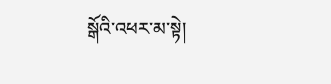སྒོའི་འཕར་མ་སྟེ།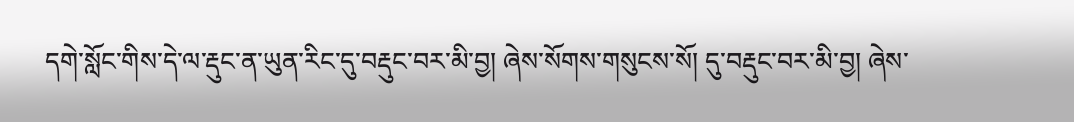དགེ་སློང་གིས་དེ་ལ་རྡུང་ན་ཡུན་རིང་དུ་བརྡུང་བར་མི་བྱ། ཞེས་སོགས་གསུངས་སོ། དུ་བརྡུང་བར་མི་བྱ། ཞེས་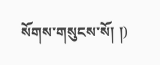སོགས་གསུངས་སོ། །)